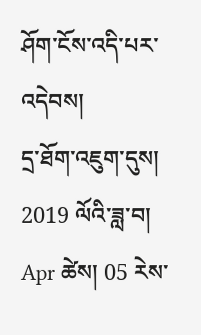ཤོག་ངོས་འདི་པར་འདེབས།
དྲ་ཐོག་འཇུག་དུས། 2019 ལོའི་ཟླ་བ། Apr ཚེས། 05 རེས་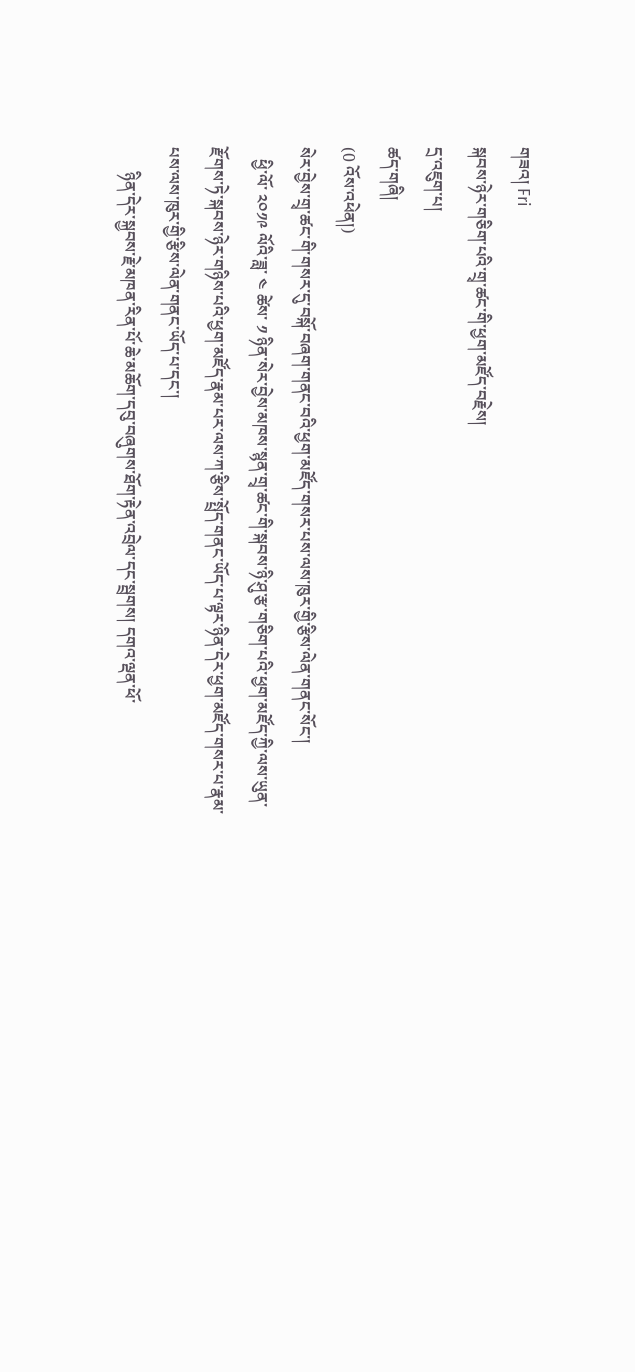གཟའ། Fri
སྐབས་ཉེར་གཅིག་པའི་གྲྭ་ཚང་གི་ཕྱག་མཛོད་བརྗེས།
དྲ་འཇུག་པ།
ཚད་གཞི།
(0 འོས་འཕེན།)
སེར་བྱེས་གྲྭ་ཚང་གི་གསར་དུ་བསྐོ་བཞག་གནང་བའི་ཕྱག་མཛོད་གསར་པས་ལས་ཁུར་གྱི་རྩིས་ལེན་གནང་སོང་།
   ཕྱི་ལོ་ ༢༠༡༩ ལོའི་ཟླ་ ༤ ཚེས་ ༡ ཉིན་སེར་བྱེས་མཁས་སྙན་གྲྭ་ཚང་གི་སྐབས་ཉི་ཤུ་རྩ་གཅིག་པའི་ཕྱག་མཛོད་ཀྱི་ལས་ཡུན་རྫོགས་ཏེ་སྐབས་ཉེར་གཉིས་པའི་ཕྱག་མཛོད་རྣམ་པར་ལས་ཀ་རྩིས་སྤྲོད་གནང་ཡོད་པ་ལྟར་ཉིན་དེར་ཕྱག་མཛོད་གསར་པ་རྣམ་པས་ལས་ཁུར་གྱི་རྩིས་ལེན་གནང་ཡོད་པ་དང་།
      ཉིན་དེར་སྐྱབས་རྗེ་མཁན་རིན་པོ་ཆེ་མཆོག་དབུ་བཞུགས་ཐོག་རྟེན་འབྲེལ་དང་སྦྲགས། དགའ་ལྡན་ཕོ་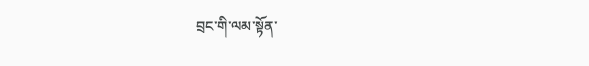བྲང་གི་ལམ་སྟོན་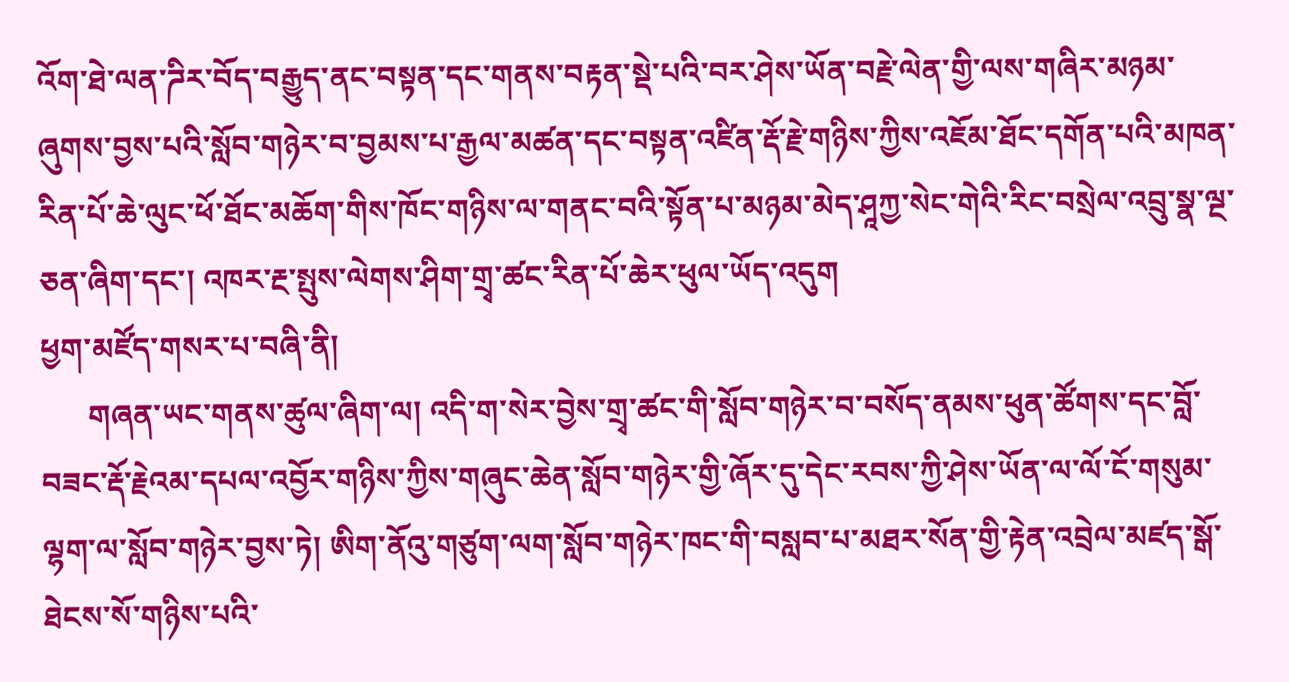འོག་ཐེ་ལན་ཌིར་བོད་བརྒྱུད་ནང་བསྟན་དང་གནས་བརྟན་སྡེ་པའི་བར་ཤེས་ཡོན་བརྗེ་ལེན་གྱི་ལས་གཞིར་མཉམ་ཞུགས་བྱས་པའི་སློབ་གཉེར་བ་བྱམས་པ་རྒྱལ་མཚན་དང་བསྟན་འཛིན་རྡོ་རྗེ་གཉིས་ཀྱིས་འཇོམ་ཐོང་དགོན་པའི་མཁན་རིན་པོ་ཆེ་ལུང་ཕོ་ཐོང་མཆོག་གིས་ཁོང་གཉིས་ལ་གནང་བའི་སྟོན་པ་མཉམ་མེད་ཤཱཀྱ་སེང་གེའི་རིང་བསྲེལ་འབྲུ་སྣ་ལྔ་ཅན་ཞིག་དང་། འཁར་རྔ་སྤུས་ལེགས་ཤིག་གྲྭ་ཚང་རིན་པོ་ཆེར་ཕུལ་ཡོད་འདུག
ཕྱག་མཛོད་གསར་པ་བཞི་ནི།
      གཞན་ཡང་གནས་ཚུལ་ཞིག་ལ། འདི་ག་སེར་བྱེས་གྲྭ་ཚང་གི་སློབ་གཉེར་བ་བསོད་ནམས་ཕུན་ཚོགས་དང་བློ་བཟང་རྡོ་རྗེའམ་དཔལ་འབྱོར་གཉིས་ཀྱིས་གཞུང་ཆེན་སློབ་གཉེར་གྱི་ཞོར་དུ་དེང་རབས་ཀྱི་ཤེས་ཡོན་ལ་ལོ་ངོ་གསུམ་ལྷག་ལ་སློབ་གཉེར་བྱས་ཏེ། ཨིག་ནོའུ་གཙུག་ལག་སློབ་གཉེར་ཁང་གི་བསླབ་པ་མཐར་སོན་གྱི་རྟེན་འབྲེལ་མཛད་སྒོ་ཐེངས་སོ་གཉིས་པའི་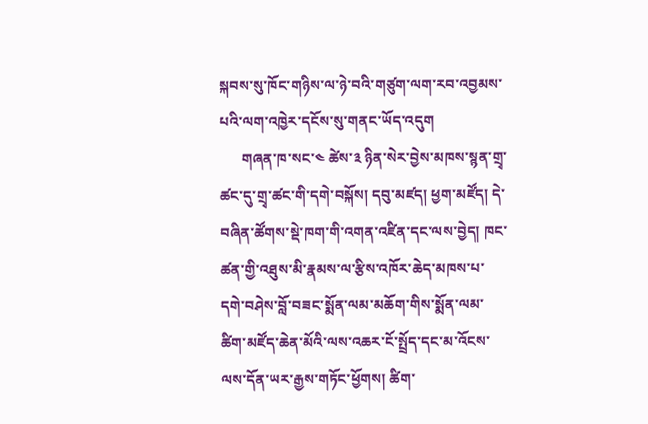སྐབས་སུ་ཁོང་གཉིས་ལ་ཉེ་བའི་གཙུག་ལག་རབ་འབྱམས་པའི་ལག་འཁྱེར་དངོས་སུ་གནང་ཡོད་འདུག
      གཞན་ཁ་སང་༤ ཚེས་༣ ཉིན་སེར་བྱེས་མཁས་སྙན་གྲྭ་ཚང་དུ་གྲྭ་ཚང་གི་དགེ་བསྐོས། དབུ་མཛད། ཕྱག་མཛོད། དེ་བཞིན་ཚོགས་སྡེ་ཁག་གི་འགན་འཛིན་དང་ལས་བྱེད། ཁང་ཚན་གྱི་འཐུས་མི་རྣམས་ལ་རྩིས་འཁོར་ཆེད་མཁས་པ་དགེ་བཤེས་བློ་བཟང་སྨོན་ལམ་མཆོག་གིས་སྨོན་ལམ་ཚིག་མཛོད་ཆེན་མོའི་ལས་འཆར་ངོ་སྤྲོད་དང་མ་འོངས་ལས་དོན་ཡར་རྒྱས་གཏོང་ཕྱོགས། ཚིག་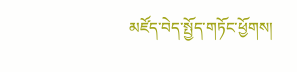མཛོད་བེད་སྤྱོད་གཏོང་ཕྱོགས།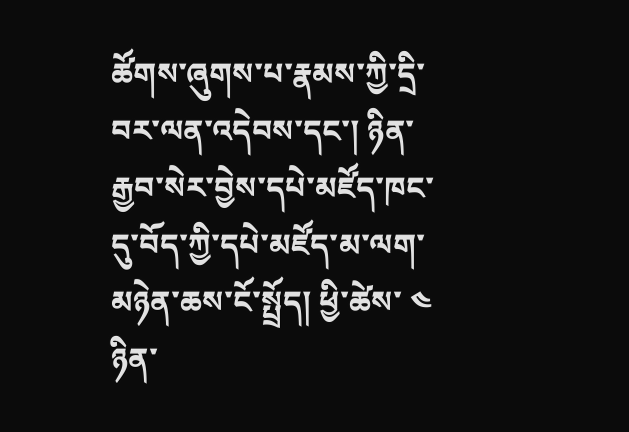ཚོགས་ཞུགས་པ་རྣམས་ཀྱི་དྲི་བར་ལན་འདེབས་དང་། ཉིན་རྒྱབ་སེར་བྱེས་དཔེ་མཛོད་ཁང་དུ་བོད་ཀྱི་དཔེ་མཛོད་མ་ལག་མཉེན་ཆས་ངོ་སྤྲོད། ཕྱི་ཚེས་ ༤ ཉིན་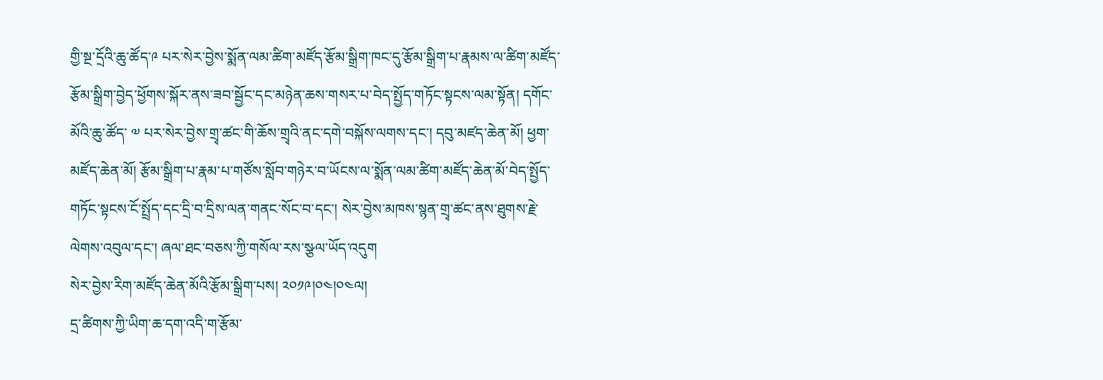གྱི་སྔ་དྲོའི་ཆུ་ཚོད་༩ པར་སེར་བྱེས་སྨོན་ལམ་ཚིག་མཛོད་རྩོམ་སྒྲིག་ཁང་དུ་རྩོམ་སྒྲིག་པ་རྣམས་ལ་ཚིག་མཛོད་རྩོམ་སྒྲིག་བྱེད་ཕྱོགས་སྐོར་ནས་ཟབ་སྦྱོང་དང་མཉེན་ཆས་གསར་པ་བེད་སྤྱོད་གཏོང་སྟངས་ལམ་སྟོན། དགོང་མོའི་ཆུ་ཚོད་ ༧ པར་སེར་བྱེས་གྲྭ་ཚང་གི་ཆོས་གྲྭའི་ནང་དགེ་བསྐོས་ལགས་དང་། དབུ་མཛད་ཆེན་མོ། ཕྱག་མཛོད་ཆེན་མོ། རྩོམ་སྒྲིག་པ་རྣམ་པ་གཙོས་སློབ་གཉེར་བ་ཡོངས་ལ་སྨོན་ལམ་ཚིག་མཛོད་ཆེན་མོ་བེད་སྤྱོད་གཏོང་སྟངས་ངོ་སྤྲོད་དང་དྲི་བ་དྲིས་ལན་གནང་སོང་བ་དང་། སེར་བྱེས་མཁས་སྙན་གྲྭ་ཚང་ནས་ཐུགས་རྗེ་ལེགས་འབུལ་དང་། ཞལ་ཐང་བཅས་ཀྱི་གསོལ་རས་སྩལ་ཡོད་འདུག
སེར་བྱེས་རིག་མཛོད་ཆེན་མོའི་རྩོམ་སྒྲིག་པས། ༢༠༡༩།༠༤།༠༤ལ།
དྲ་ཚིགས་ཀྱི་ཡིག་ཆ་དག་འདི་ག་རྩོམ་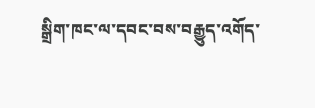སྒྲིག་ཁང་ལ་དབང་བས་བརྒྱུད་འགོད་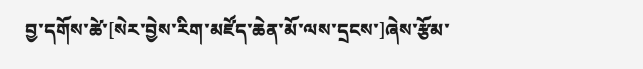བྱ་དགོས་ཚེ་[སེར་བྱེས་རིག་མཛོད་ཆེན་མོ་ལས་དྲངས་]ཞེས་རྩོམ་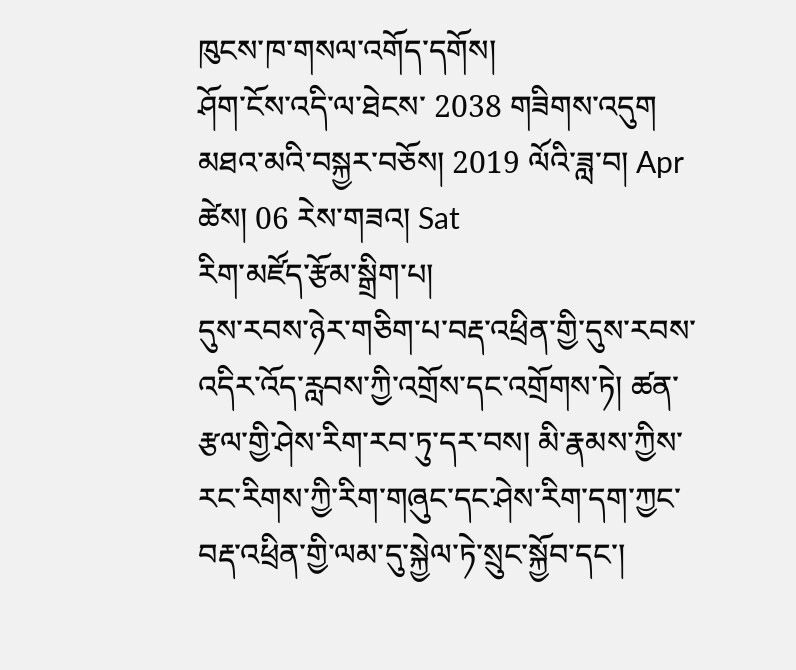ཁུངས་ཁ་གསལ་འགོད་དགོས།
ཤོག་ངོས་འདི་ལ་ཐེངས་ 2038 གཟིགས་འདུག མཐའ་མའི་བསྐྱར་བཅོས། 2019 ལོའི་ཟླ་བ། Apr ཚེས། 06 རེས་གཟའ། Sat
རིག་མཛོད་རྩོམ་སྒྲིག་པ།
དུས་རབས་ཉེར་གཅིག་པ་བརྡ་འཕྲིན་གྱི་དུས་རབས་འདིར་འོད་རླབས་ཀྱི་འགྲོས་དང་འགྲོགས་ཏེ། ཚན་རྩལ་གྱི་ཤེས་རིག་རབ་ཏུ་དར་བས། མི་རྣམས་ཀྱིས་རང་རིགས་ཀྱི་རིག་གཞུང་དང་ཤེས་རིག་དག་ཀྱང་བརྡ་འཕྲིན་གྱི་ལམ་དུ་སྐྱེལ་ཏེ་སྲུང་སྐྱོབ་དང་།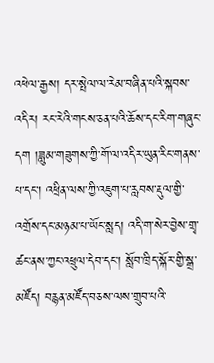འཕེལ་རྒྱས། དར་སྤེལ་ལ་རེམ་བཞིན་པའི་སྐབས་འདིར། རང་རེའི་གངས་ཅན་པའི་ཆོས་དང་རིག་གཞུང་དག །ཟླུམ་གཟུགས་ཀྱི་གོ་ལ་འདིར་ཡུན་རིང་གནས་པ་དང་། འཕྲིན་ལས་ཀྱི་འཇུག་པ་རླབས་རྡུལ་གྱི་འགྲོས་དང་མཉམ་པ་ཡོང་སླད། འདི་ག་སེར་བྱེས་གྲྭ་ཚང་ནས་ཀྱང་འཕྲུལ་དེབ་དང་། སློབ་ཁྲིད་སྐོར་གྱི་སྒྲ་མཛོད། བརྙན་མཛོད་བཅས་ལས་གྲུབ་པའི་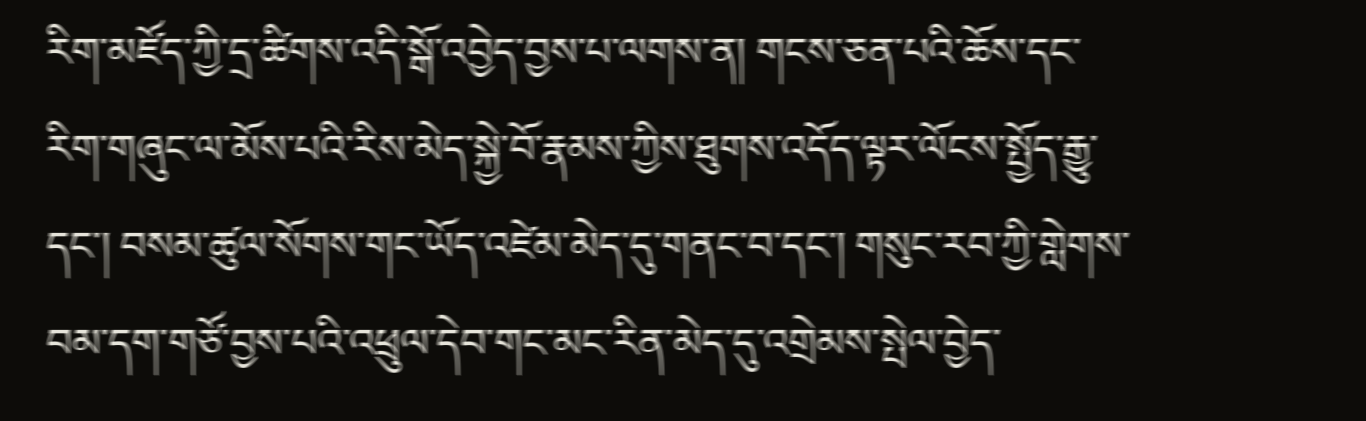རིག་མཛོད་ཀྱི་དྲ་ཚིགས་འདི་སྒོ་འབྱེད་བྱས་པ་ལགས་ན། གངས་ཅན་པའི་ཆོས་དང་རིག་གཞུང་ལ་མོས་པའི་རིས་མེད་སྐྱེ་བོ་རྣམས་ཀྱིས་ཐུགས་འདོད་ལྟར་ལོངས་སྤྱོད་རྒྱུ་དང་། བསམ་ཚུལ་སོགས་གང་ཡོད་འཛེམ་མེད་དུ་གནང་བ་དང་། གསུང་རབ་ཀྱི་གླེགས་བམ་དག་གཙོ་བྱས་པའི་འཕྲུལ་དེབ་གང་མང་རིན་མེད་དུ་འགྲེམས་སྤེལ་བྱེད་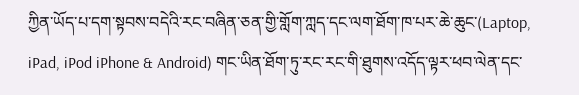ཀྱིན་ཡོད་པ་དག་སྟབས་བདེའི་རང་བཞིན་ཅན་གྱི་གློག་ཀླད་དང་ལག་ཐོག་ཁ་པར་ཆེ་ཆུང་(Laptop, iPad, iPod iPhone & Android) གང་ཡིན་ཐོག་ཏུ་རང་རང་གི་ཐུགས་འདོད་ལྟར་ཕབ་ལེན་དང་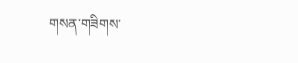གསན་གཟིགས་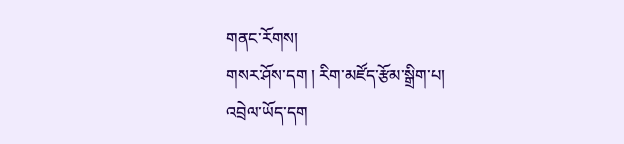གནང་རོགས།
གསར་ཤོས་དག ། རིག་མཛོད་རྩོམ་སྒྲིག་པ།
འབྲེལ་ཡོད་དག